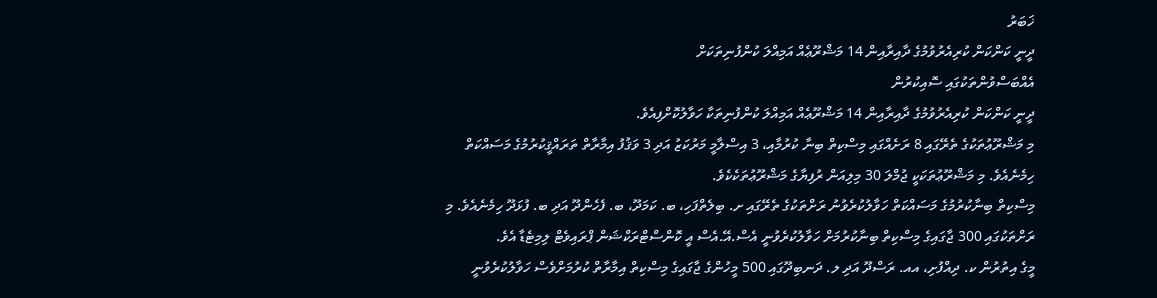ޚަބަރު
ދީނީ ކަންކަން ކުރިއެރުވުމުގެ ދާއިރާއިން 14 މަޝްރޫޢެއް އަމިއްލަ ކުންފުނިތަކަށް
އެއްބަސްވުންތަކުގައި ސޮއިކުރުން
ދީނީ ކަންކަން ކުރިއެރުވުމުގެ ދާއިރާއިން 14 މަޝްރޫޢެއް އަމިއްލަ ކުންފުނިތަކާ ހަވާލުކޮށްފިއެވެ.
މި މަޝްރޫޢުތަކުގެ ތެރޭގައި 8 ރަށެއްގައި މިސްކިތް ބިނާ ކުރުމާއި، 3 އިސްލާމީ މަރުކަޒު އަދި 3 ވަޤުފު އިމާރާތް ތަރައްޤީކުރުމުގެ މަސައްކަތް ހިމެނެއެވެ. މި މަޝްރޫޢުތަކަކީ ޖުމްލަ 30 މިލިއަން ރުފިޔާގެ މަޝްރޫޢުތަކެކެވެ.
މިސްކިތް ބިނާކުރުމުގެ މަސައްކަތް ހަވާލުކުރެވުނު ރަށްތަކުގެ ތެރޭގައި ށ. ބިލެތްފަހި، ބ. ކަމަދޫ، ބ. ފެހެންދޫ އަދި ބ. ފުޅަދޫ ހިމެނެއެވެ. މި ރަށްތަކުގައި 300 ޖާގައިގެ މިސްކިތް ބިނާކުރުމަށް ހަވާލުކުރެވުނީ އެސް.އޭ.އެސް އީ ކޮންސްޓްރަކްޝަން ޕްރައިވެޓް ލިމިޓެޑާ އެވެ.
މީގެ އިތުރުން ކ. ދިއްފުށި، އއ. ރަސްދޫ އަދި ލ. ދަނބިދޫގައި 500 މީހުންގެ ޖާގައިގެ މިސްކިތް އިމާރާތް ކުރުމަށްވެސް ހަވާލުކުރެވުނީ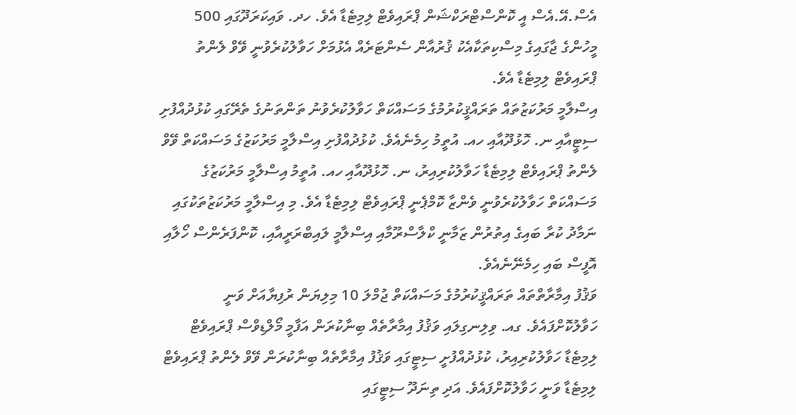އެސް.އޭ.އެސް އީ ކޮންސްޓްރަކްޝަން ޕްރައިވެޓް ލިމިޓެޑާ އެވެ. ހދ. ވައިކަރަދޫގައި 500 މީހުންގެ ޖާގައިގެ މިސްކިތަކާއެކު ޤުރުއާން ސެންޓަރެއް އެޅުމަށް ހަވާލުކުރެވުނީ ވޭވް ލެންތު ޕްރައިވެޓް ލިމިޓެޑާ އެވެ.
އިސްލާމީ މަރުކަޒުތައް ތަރައްޤީކުރުމުގެ މަސައްކަތް ހަވާލުކުރެވުނު ތަންތަނުގެ ތެރޭގައި ކުޅުދުއްފުށި ސިޓީއާއި ނ. ހޮޅުދޫއާއި ހއ. އުތީމު ހިމެނެއެވެ. ކުޅުދުއްފުށި އިސްލާމީ މަރުކަޒުގެ މަސައްކަތް ވޭވް ލެންތު ޕްރައިވެޓް ލިމިޓެޑާ ހަވާލުކުރިއިރު، ނ. ހޮޅުދޫއާއި ހއ. އުތީމު އިސްލާމީ މަރުކަޒުގެ މަސައްކަތް ހަވާލުކުރެވުނީ ވެންޒާ ކޮމްޕެނީ ޕްރައިވެޓް ލިމިޓެޑާ އެވެ. މި އިސްލާމީ މަރުކަޒުތަކުގައި ނަމާދު ކުރާ ބައިގެ އިތުރުން ޒަމާނީ ކްލާސްރޫމާއި އިސްލާމީ ލައިބްރަރީއާއި، ކޮންފަރެންސް ހޯލާއި އޮފީސް ބައި ހިމެނޭނެއެވެ.
ވަޤުފު އިމާރާތްތައް ތަރައްޤީކުރުމުގެ މަސައްކަތް ޖުމްލަ 10 މިލިޔަން ރުފިޔާއަށް ވަނީ ހަވާލުކޮށްފައެވެ. ގއ. ވިލިނގިލައި ވަޤުފު އިމާރާތެއް ބިނާކުރަން އަފާމީ މޯލްޑިވްސް ޕްރައިވެޓް ލިމިޓެޑާ ހަވާލުކުރިއިރު، ކުޅުދުއްފުށީ ސިޓީގައި ވަޤުފު އިމާރާތެއް ބިނާކުރަން ވޭވް ލެންތު ޕްރައިވެޓް ލިމިޓެޑާ ވަނީ ހަވާލުކޮށްފައެވެ. އަދި ތިނަދޫ ސިޓީގައި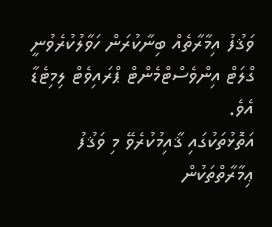ވަޤުފު އިމާރާތެއް ބިނާކުރަން ހަވާލުކުރެވުނީ ގްލަޓް އިންވެސްޓްމެންޓް ޕްރައިވެޓް ލިމިޓެޑާ އެވެ.
އަތޮޅުތަކުގައި ޤާއިމުކުރެވޭ މި ވަޤުފު ޢިމާރާތްތަކުން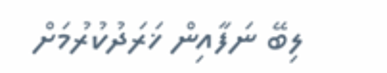ލިބޭ ނަފާއިން ޚަރަދުކުރުމަށް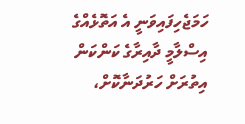ހަމަޖެހިފައިވަނީ އެ އަތޮޅެއްގެ އިސްލާމީ ދާއިރާގެ ކަންކަން އިތުރަށް ހަރުދަނާކޮށް،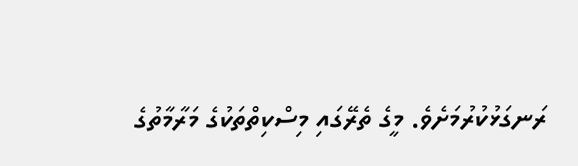ރަނގަޅުކުރުމަށެވެ. މީގެ ތެރޭގައި މިސްކިތްތަކުގެ މަރާމާތުގެ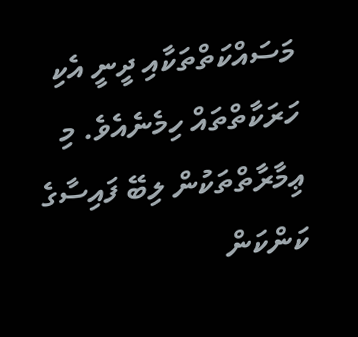މަސައްކަތްތަކާއި ދީނީ އެކި ހަރަކާތްތައް ހިމެނެއެވެ. މި ޢިމާރާތްތަކުން ލިބޭ ފައިސާގެ ކަންކަން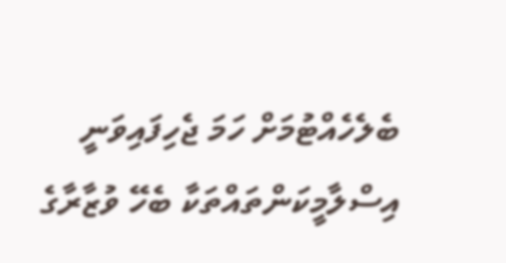ބެލެހެއްޓުމަށް ހަމަ ޖެހިފައިވަނީ އިސްލާމީކަންތައްތަކާ ބެހޭ ވުޒާރާގެ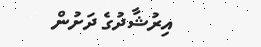އިރުޝާދުގެ ދަށުން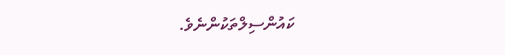ކައުންސިލްތަކުންނެވެ.